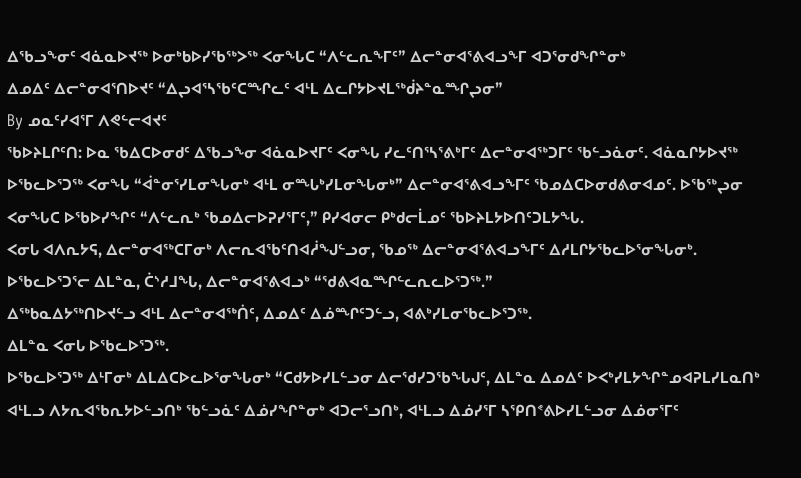ᐃᖃᓗᖕᓂᑦ ᐊᓈᓇᐅᔪᖅ ᐅᓂᒃᑲᐅᓯᖃᖅᐳᖅ ᐸᓂᖓᑕ “ᐱᓪᓚᕆᖕᒥᑦ” ᐃᓕᓐᓂᐊᕐᕕᐊᓗᖕᒥ ᐊᑐᕐᓂᑯᖏᓐᓂᒃ
ᐃᓄᐃᑦ ᐃᓕᓐᓂᐊᕐᑎᐅᔪᑦ “ᐃᖢᐊᕐᓴᖃᑦᑕᙱᓚᑦ ᐊᒻᒪ ᐃᓚᒋᔭᐅᔪᒪᖅᑰᔨᓐᓇᙱᖢᓂ”
By ᓄᓇᑦᓯᐊᕐᒥ ᐱᕙᓪᓕᐊᔪᑦ
ᖃᐅᔨᒪᒋᑦᑎ: ᐅᓇ ᖃᐃᑕᐅᓂᑯᑦ ᐃᖃᓗᖕᓂ ᐊᓈᓇᐅᔪᒥᑦ ᐸᓂᖓ ᓯᓚᑦᑎᕐᓴᕐᕕᒃᒥᑦ ᐃᓕᓐᓂᐊᖅᑐᒥᑦ ᖃᓪᓗᓈᓂᑦ. ᐊᓈᓇᒋᔭᐅᔪᖅ ᐅᖃᓚᐅᕐᑐᖅ ᐸᓂᖓ “ᐋᓐᓂᕐᓯᒪᓂᖓᓂᒃ ᐊᒻᒪ ᓂᙵᒃᓯᒪᓂᖓᓂᒃ” ᐃᓕᓐᓂᐊᕐᕕᐊᓗᖕᒥᑦ ᖃᓄᐃᑕᐅᓂᑯᕕᓂᐊᓄᑦ. ᐅᖃᖅᖢᓂ ᐸᓂᖓᑕ ᐅᖃᐅᓯᖏᑦ “ᐱᓪᓚᕆᒃ ᖃᓄᐃᓕᐅᕈᓯᕐᒥᑦ,” ᑭᓯᐊᓂᓕ ᑭᒃᑯᓕᒫᓄᑦ ᖃᐅᔨᒪᔭᐅᑎᑦᑐᒪᔭᖓ.
ᐸᓂᒐ ᐊᐱᕆᔭᕋ, ᐃᓕᓐᓂᐊᖅᑕᒥᓂᒃ ᐱᓕᕆᐊᖃᑦᑎᐊᓲᖑᓪᓗᓂ, ᖃᓄᖅ ᐃᓕᓐᓂᐊᕐᕕᐊᓗᖕᒥᑦ ᐃᓱᒪᒋᔭᖃᓚᐅᕐᓂᖓᓂᒃ.
ᐅᖃᓚᐅᕐᑐᕐᓕ ᐃᒪᓐᓇ, ᑖᔅᓱᒧᖓ, ᐃᓕᓐᓂᐊᕐᕕᐊᓗᒃ “ᖁᕕᐊᓇᙱᓪᓚᕆᓚᐅᕐᑐᖅ.”
ᐃᖅᑲᓇᐃᔭᖅᑎᐅᔪᓪᓗ ᐊᒻᒪ ᐃᓕᓐᓂᐊᖅᑏᑦ, ᐃᓄᐃᑦ ᐃᓅᙱᑦᑐᓪᓗ, ᐊᕕᒃᓯᒪᓂᖃᓚᐅᕐᑐᖅ.
ᐃᒪᓐᓇ ᐸᓂᒐ ᐅᖃᓚᐅᕐᑐᖅ.
ᐅᖃᓚᐅᕐᑐᖅ ᐃᒻᒥᓂᒃ ᐃᒪᐃᑕᐅᓚᐅᕐᓂᖓᓂᒃ “ᑕᑯᔭᐅᓯᒪᓪᓗᓂ ᐃᓕᖁᓯᑐᖃᖓᒍᑦ, ᐃᒪᓐᓇ ᐃᓄᐃᑦ ᐅᐸᒃᓯᒪᔭᖏᓐᓄᐊᕈᒪᓯᒪᓇᑎᒃ ᐊᒻᒪᓗ ᐱᔭᕆᐊᖃᕆᔭᐅᓪᓗᑎᒃ ᖃᓪᓗᓈᑦ ᐃᓅᓯᖏᓐᓂᒃ ᐊᑐᓕᕐᓗᑎᒃ, ᐊᒻᒪᓗ ᐃᓅᓯᕐᒥ ᓴᕿᑎᕝᕕᐅᓯᒪᓪᓗᓂ ᐃᓅᓂᕐᒥᑦ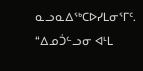ᓇᓗᓇᐃᖅᑕᐅᓯᒪᓂᕐᒥᑦ.
“ᐃᓄᑑᓪᓗᓂ ᐊᒻᒪ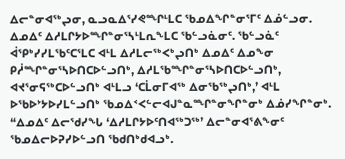ᐃᓕᓐᓂᐊᖅᖢᓂ, ᓇᓗᓇᐃᕐᓯᕙᙱᒻᒪᑕ ᖃᓄᐃᖏᓐᓂᕐᒥᑦ ᐃᓅᓪᓗᓂ. ᐃᓄᐃᑦ ᐃᓱᒪᒋᔭᐅᙱᓐᓂᕐᓴᒻᒪᕆᖕᒪᑕ ᖃᓪᓗᓈᓂᑦ. ᖃᓪᓗᓈᑦ ᐋᕿᒃᓯᓯᒪᖃᑦᑕᕐᒪᑕ ᐊᒻᒪ ᐃᓱᒪᓕᖅᐸᒃᖢᑎᒃ ᐃᓄᐃᑦ ᐃᓄᖕᓂ ᑭᓲᙱᓐᓂᕐᓴᐅᑎᑕᐅᓪᓗᑎᒃ, ᐃᓱᒪᖃᙱᓐᓂᕐᓴᐅᑎᑕᐅᓪᓗᑎᒃ, ᐊᔪᕐᓂᕋᖅᑕᐅᓪᓗᑎᒃ ᐊᒻᒪᓗ ‘ᑕᒫᓂᒥᐊᖅ ᐃᓂᖃᖅᖢᑎᒃ,’ ᐊᒻᒪ ᐅᖃᐅᔾᔭᐅᓯᒪᓪᓗᑎᒃ ᖃᓄᐃᑉᐸᓪᓕᐊᒍᓐᓇᙱᓐᓂᖏᓐᓂᒃ ᐃᓅᓯᖏᓐᓂᒃ.
“ᐃᓄᐃᑦ ᐃᓕᖁᓯᖓ ‘ᐃᓱᒪᒋᔭᐅᑦᑎᐊᖅᑐᖅ’ ᐃᓕᓐᓂᐊᕐᕕᖕᓂᑦ ᖃᓄᐃᓕᐅᕈᓯᐅᓪᓗᑎ ᖃᑯᑎᒃᑯᐊᓗᒃ.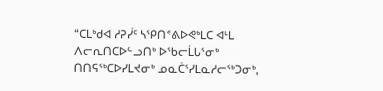“ᑕᒪᒃᑯᐊ ᓱᕈᓰᑦ ᓴᕿᑎᕝᕕᐅᕙᒃᒪᑕ ᐊᒻᒪ ᐱᓕᕆᑎᑕᐅᓪᓗᑎᒃ ᐅᖃᓕᒫᒐᕐᓂᒃ ᑎᑎᕋᖅᑕᐅᓯᒪᔪᓂᒃ ᓄᓇᑖᕐᓯᒪᓇᓱᓕᖅᑐᓂᒃ,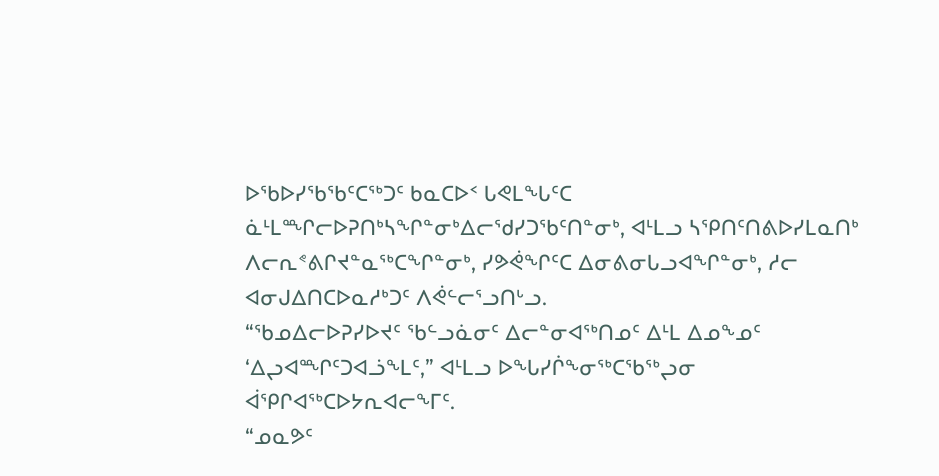ᐅᖃᐅᓯᖃᖃᑦᑕᖅᑐᑦ ᑲᓇᑕᐅᑉ ᒐᕙᒪᖓᑦᑕ ᓈᒻᒪᙱᓕᐅᕈᑎᒃᓴᖏᓐᓂᒃᐃᓕᖁᓯᑐᖃᑦᑎᓐᓂᒃ, ᐊᒻᒪᓗ ᓴᕿᑎᑦᑎᕕᐅᓯᒪᓇᑎᒃ ᐱᓕᕆᕝᕕᒋᔪᓐᓇᖅᑕᖏᓐᓂᒃ, ᓯᕗᕚᖏᑦᑕ ᐃᓂᕕᓂᒐᓗᐊᖏᓐᓂᒃ, ᓱᓕ ᐊᓂᒍᐃᑎᑕᐅᓇᓱᒃᑐᑦ ᐱᕚᓪᓕᕐᓗᑎᒡᓗ.
“ᖃᓄᐃᓕᐅᕈᓯᐅᔪᑦ ᖃᓪᓗᓈᓂᑦ ᐃᓕᓐᓂᐊᖅᑎᓄᑦ ᐃᒻᒪ ᐃᓄᖕᓄᑦ ‘ᐃᖢᐊᙱᑦᑐᐊᓘᖕᒪᑦ,” ᐊᒻᒪᓗ ᐅᖓᓯᒌᖕᓂᖅᑕᖃᖅᖢᓂ ᐋᕿᒋᐊᖅᑕᐅᔭᕆᐊᓕᖕᒥᑦ.
“ᓄᓇᕗᑦ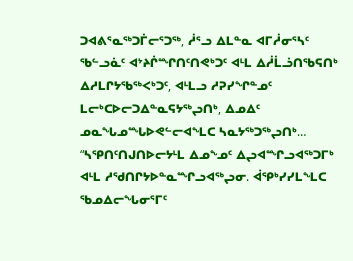ᑐᐊᕕᕐᓇᖅᑐᒦᓕᕐᑐᖅ, ᓲᕐᓗ ᐃᒪᓐᓇ ᐊᒥᓲᓂᕐᓴᑦ ᖃᓪᓗᓈᑦ ᐊᔾᔨᒌᙱᑎᑦᑎᕙᒃᑐᑦ ᐊᒻᒪ ᐃᓲᒫᓘᑎᖃᕋᑎᒃ ᐃᓱᒪᒋᔭᖃᖅᐸᒃᑐᑦ, ᐊᒻᒪᓗ ᓱᕈᓯᖏᓐᓄᑦ ᒪᓕᒃᑕᐅᓕᑐᐃᓐᓇᕋᔭᖅᖢᑎᒃ, ᐃᓄᐃᑦ ᓄᓇᖓᓄᙵᐅᕙᓪᓕᐊᖕᒪᑕ ᓴᓇᔭᖅᑐᖅᖢᑎᒃ…
“ᓴᕿᑎᑦᑎᒍᑎᐅᓕᔭᒻᒪ ᐃᓄᖕᓄᑦ ᐃᖢᐊᙱᓗᐊᖅᑐᒥᒃ ᐊᒻᒪ ᓱᖁᑎᒋᔭᐅᓐᓇᙱᓗᐊᖅᖢᓂ. ᐋᕿᒃᓯᓯᒪᖕᒪᑕ ᖃᓄᐃᓕᖓᓂᕐᒥᑦ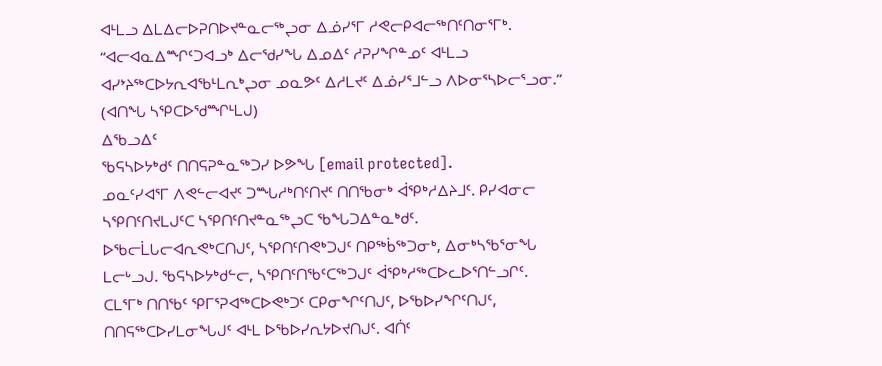ᐊᒻᒪᓗ ᐃᒪᐃᓕᐅᕈᑎᐅᔪᓐᓇᓕᖅᖢᓂ ᐃᓅᓯᕐᒥ ᓱᕙᓕᑭᐊᓕᖅᑎᑦᑎᓂᕐᒥᒃ.
“ᐊᓕᐊᓇᐃᙱᑦᑐᐊᓗᒃ ᐃᓕᖁᓯᖓ ᐃᓄᐃᑦ ᓱᕈᓯᖏᓐᓄᑦ ᐊᒻᒪᓗ ᐊᓯᔾᔨᖅᑕᐅᔭᕆᐊᖃᒻᒪᕆᒃᖢᓂ ᓄᓇᕗᑦ ᐃᓱᒪᔪᑦ ᐃᓅᓯᕐᒧᓪᓗ ᐱᐅᓂᕐᓴᐅᓕᕐᓗᓂ.”
(ᐊᑎᖓ ᓴᕿᑕᐅᖁᙱᒻᒪᒍ)
ᐃᖃᓗᐃᑦ
ᖃᕋᓴᐅᔭᒃᑯᑦ ᑎᑎᕋᕈᓐᓇᖅᑐᓯ ᐅᕗᖓ [email protected].
ᓄᓇᑦᓯᐊᕐᒥ ᐱᕙᓪᓕᐊᔪᑦ ᑐᙵᓱᒃᑎᑦᑎᔪᑦ ᑎᑎᖃᓂᒃ ᐋᕿᒃᓱᐃᔨᒧᑦ. ᑭᓯᐊᓂᓕ ᓴᕿᑎᑦᑎᔪᒪᒍᑦᑕ ᓴᕿᑎᑦᑎᔪᓐᓇᖅᖢᑕ ᖃᖓᑐᐃᓐᓇᒃᑯᑦ.
ᐅᖃᓕᒫᒐᓕᐊᕆᕙᒃᑕᑎᒍᑦ, ᓴᕿᑎᑦᑎᕙᒃᑐᒍᑦ ᑎᑭᖅᑳᖅᑐᓂᒃ, ᐃᓂᒃᓴᖃᕐᓂᖓ ᒪᓕᒡᓗᒍ. ᖃᕋᓴᐅᔭᒃᑯᓪᓕ, ᓴᕿᑎᑦᑎᖃᑦᑕᖅᑐᒍᑦ ᐋᕿᒃᓱᖅᑕᐅᓚᐅᕐᑎᓪᓗᒋᑦ.
ᑕᒪᕐᒥᒃ ᑎᑎᖃᑦ ᕿᒥᕐᕈᐊᖅᑕᐅᕙᒃᑐᑦ ᑕᑭᓂᖏᑦᑎᒍᑦ, ᐅᖃᐅᓯᖏᑦᑎᒍᑦ, ᑎᑎᕋᖅᑕᐅᓯᒪᓂᖓᒍᑦ ᐊᒻᒪ ᐅᖃᐅᓯᕆᔭᐅᔪᑎᒍᑦ. ᐊᑏᑦ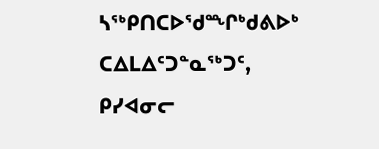ᓴᖅᑭᑎᑕᐅᖁᙱᒃᑯᕕᐅᒃ ᑕᐃᒪᐃᑦᑐᓐᓇᖅᑐᑦ, ᑭᓯᐊᓂᓕ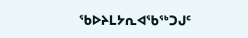ᖃᐅᔨᒪᔭᕆᐊᖃᖅᑐᒍᑦ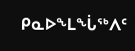ᑭᓇᐅᖕᒪᖔᖅᐱᑦ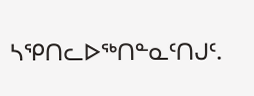ᓴᕿᑎᓚᐅᖅᑎᓐᓇᑦᑎᒍᑦ.